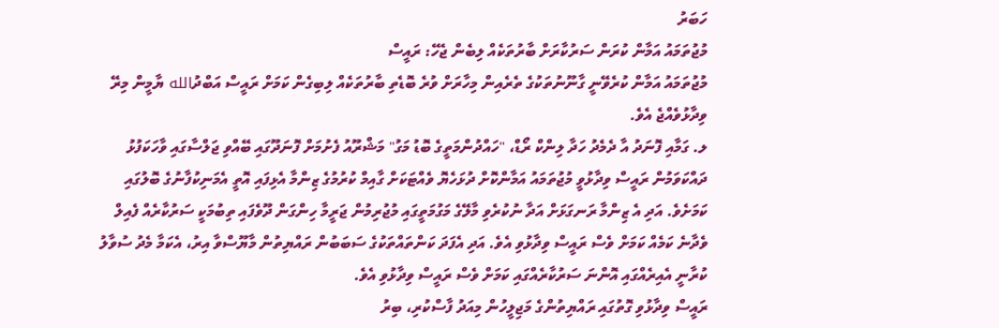ހަބަރު
މުޖުތަމައު އަމާން ކުރަން ސަރުކާރަށް ބާރުތަކެއް ލިބެން ޖެހޭ: ރައީސް
މުޖުތަމައު އަމާން ކުރެވޭނީ ގާނޫނުތަކުގެ ތެރެއިން މިހާރަށް ވުރެ ބޮޑެތި ބާރުތަކެއް ލިބިގެން ކަމަށް ރައީސް އަބްދުالله ޔާމީން މިރޭ ވިދާޅުވެއްޖެ އެވެ.
ލ. ގަމާއި ފޮނަދު އާ ދެމެދު ހަދާ ލިންކް ރޯޑް، "ހައްދުންމަތީގެ ބޮޑު މަގު" މަޝްރޫއު ފެށުމަށް ފޮނަދޫގައި ބޭއްވި ޖަލްސާގައި ވާހަކަފުޅު ދައްކަވަމުން ރައީސް ވިދާޅުވީ މުޖުތަމައު އަމާންކޮށް ދުޅަހެޔޮ ވެއްޓަކަށް ގާއިމް ކުރުމުގެ ޒިންމާ އެޅިފައި އޮތީ އެމަނިކުފާނުގެ ބޮލުގައި ކަމަށެވެ. އަދި އެ ޒިންމާ ރަނގަޅަށް އަދާ ނުކުރެވި މާލޭގެ މަގުމަތީގައި މުޖުރިމުން ޖަރީމާ ހިންގަން ދޫވެފައި ތިބުމަކީ ސަރުކާރެއް ފެއިލް ވެދާނެ ކަމެއް ކަމަށް ވެސް ރައީސް ވިދާޅުވި އެވެ. އަދި އެފަދަ ކަންތައްތަކުގެ ސަބަބުން ރައްޔިތުން މާޔޫސްވާ އިރު، އެކަމާ މެދު ސުވާލު ކުރާނީ އެއިރެއްގައި އޮންނަ ސަރުކާރެއްގައި ކަމަށް ވެސް ރައީސް ވިދާޅުވި އެވެ.
ރައީސް ވިދާޅުވި ގޮތުގައި ރައްޔިތުންގެ މަޖިލީހުން މިއަދު ފާސްކުރި، ބިރު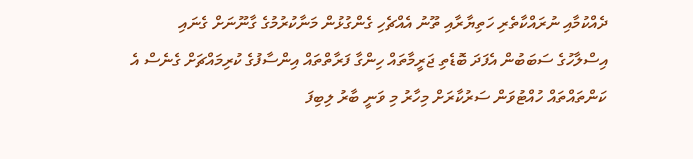ދެއްކުމާއި ނުރައްކާތެރި ހަތިޔާރާއި ތޫނު އެއްޗެހި ގެންގުޅުން މަނާކުރުމުގެ ގާނޫނަށް ގެނައި އިސްލާހުގެ ސަބަބުން އެފަދަ ބޮޑެތި ޖަރީމާތައް ހިންގާ ފަރާތްތައް އިންސާފުގެ ކުރިމައްޗަށް ގެނެސް އެ ކަންތައްތައް ހުއްޓުވަން ސަރުކާރަށް މިހާރު މި ވަނީ ބާރު ލިބިފަ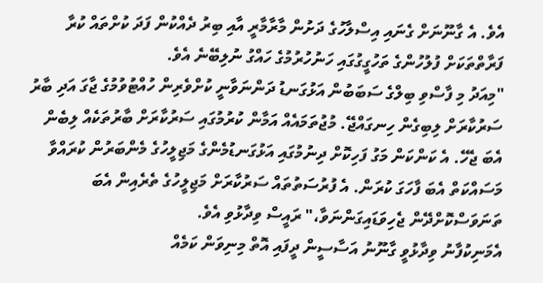އެވެ. އެ ގާނޫނަށް ގެނައި އިސްލާހުގެ ދަށުން މާރާމާރީ އާއި ބިރު ދެއްކުން ފަދަ ކުށްތައް ކުރާ ފަރާތްތަކަށް ފުލުހުންގެ ތަހުގީގުގައި ހަނުހުރުމުގެ ހައްގު ނުލިބޭނެ އެވެ.
"މިއަދު މި ފާސްވި ބިލްގެ ސަބަބުން އަޅުގަނޑު ދަންނަވާނީ ކުށްވެރިން ހުއްޓުވުމުގެ ޖާގަ އަދި ބާރު ސަރުކާރަށް ލިބިގެން ހިނގައްޖޭ. މުޖުތަމައެއް އަމާން ކުރުމުގައި ސަރުކާރަށް ބާރުތަކެއް ލިބެން އެބަ ޖެހޭ. އެ ކަންކަން މަގު ފަހިކޮށް ދިނުމުގައި އަޅުގަނޑުމެންގެ މަޖިލީހުގެ މެންބަރުން ކުރައްވާ މަސައްކަތް އެބަ ފާހަގަ ކުރަން. އެ ފުރުސަތުތައް ސަރުކާރަށް މަޖިލީހުގެ ތެރެއިން އެބަ ތަނަވަސްކޮށްދޭން ޖެހިވަޑައިގަންނަވާ،" ރައީސް ވިދާޅުވި އެވެ.
އެމަނިކުފާނު ވިދާޅުވީ ގާނޫނު އަސާސީން ދީފައި އޮތް މިނިވަން ކަމެއް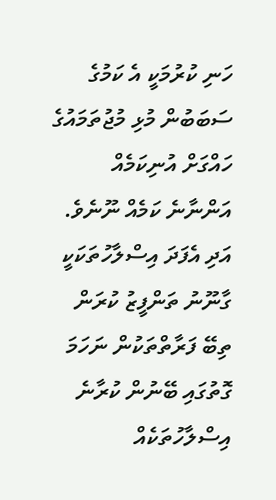ހަނި ކުރުމަކީ އެ ކަމުގެ ސަބަބުން މުޅި މުޖުތަމައުގެ ހައްގަށް އުނިކަމެއް އަންނާނެ ކަމެއް ނޫނެވެ. އަދި އެފަދަ އިސްލާހުތަކަކީ ގާނޫނު ތަންފީޒު ކުރަން ތިބޭ ފަރާތްތަކުން ނަހަމަ ގޮތުގައި ބޭނުން ކުރާނެ އިސްލާހުތަކެއް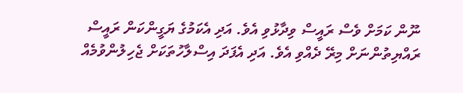ނޫން ކަމަށް ވެސް ރައީސް ވިދާޅުވި އެވެ. އަދި އެކަމުގެ ޔަގީންކަން ރައީސް ރައްޔިތުންނަށް މިރޭ ދެއްވި އެވެ. އަދި އެފަދަ އިސްލާހުތަކަށް ޖެހިލުންވުމެއް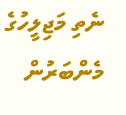ނެތި މަޖިލީހުގެ މެންބަރުން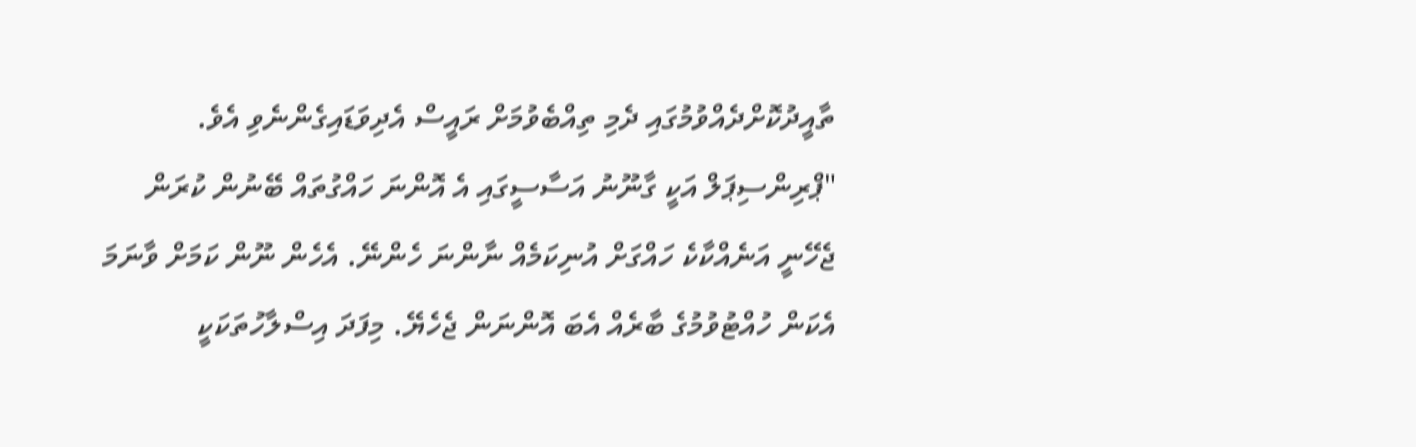ތާއީދުކޮށްދެއްވުމުގައި ދެމި ތިއްބެވުމަށް ރައީސް އެދިވަޑައިގެންނެވި އެވެ.
"ޕްރިންސިޕަލް އަކީ ގާނޫނު އަސާސީގައި އެ އޮންނަ ހައްގުތައް ބޭނުން ކުރަން ޖެހޭނީ އަނެއްކާކެ ހައްގަށް އުނިކަމެއް ނާންނަ ހެންނޭ. އެހެން ނޫން ކަމަށް ވާނަމަ އެކަން ހުއްޓުވުމުގެ ބާރެއް އެބަ އޮންނަން ޖެހެޔޭ. މިފަދަ އިސްލާހުތަކަކީ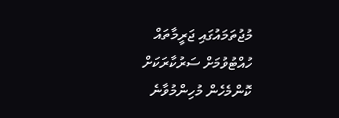މުޖުތަމައުގައި ޖަރީމާތައް ހުއްޓުވުމަށް ސަރުކާރަކަށް ކޮންމެހެން މުހިންމުވާނެ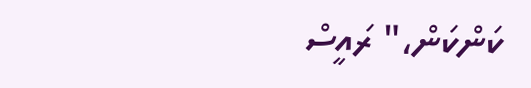ކަންކަން،" ރައީސް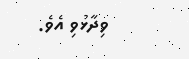ވިދާޅުވި އެވެ.